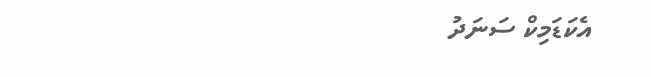އެކަޑަމިކް ސަނަދު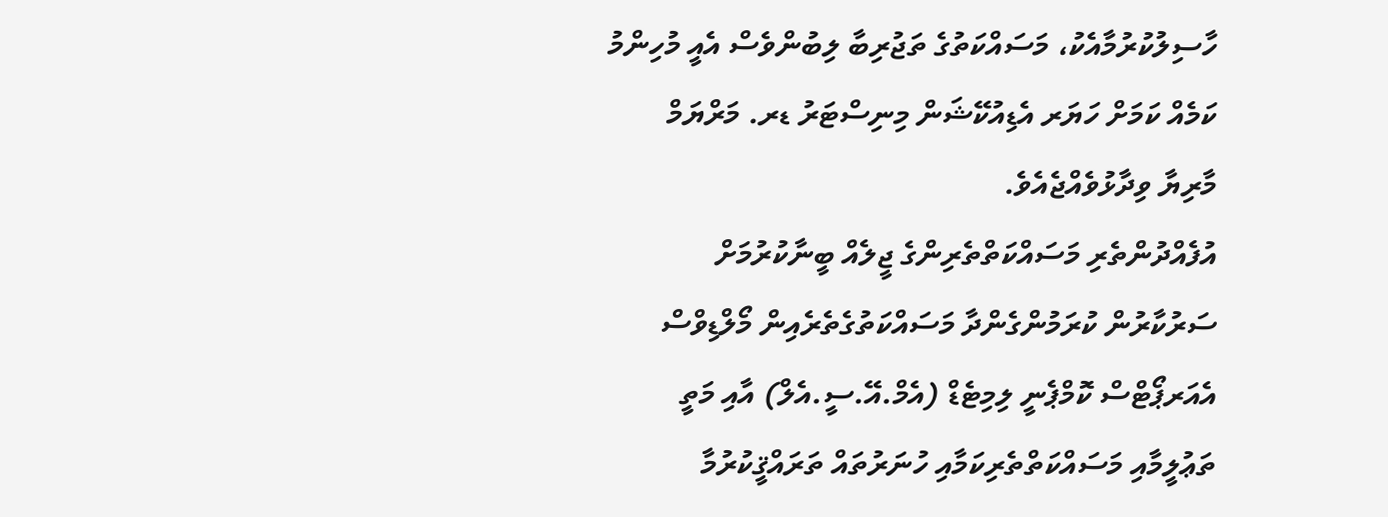ހާސިލުކުރުމާއެކު، މަސައްކަތުގެ ތަޖުރިބާ ލިބުންވެސް އެއީ މުހިންމު ކަމެއް ކަމަށް ހަޔަރ އެޑިއުކޭޝަން މިނިސްޓަރު ޑރ. މަރްޔަމް މާރިޔާ ވިދާޅުވެއްޖެއެވެ.
އުފެއްދުންތެރި މަސައްކަތްތެރިންގެ ޖީލެއް ބީނާކުރުމަށް ސަރުކާރުން ކުރަމުންގެންދާ މަސައްކަތުގެތެރެއިން މޯލްޑިވްސް އެއަރޕޯޓްސް ކޮމްޕެނީ ލިމިޓެޑް (އެމް.އޭ.ސީ.އެލް) އާއި މަތީ ތަޢުލީމާއި މަސައްކަތްތެރިކަމާއި ހުނަރުތައް ތަރައްޤީކުރުމާ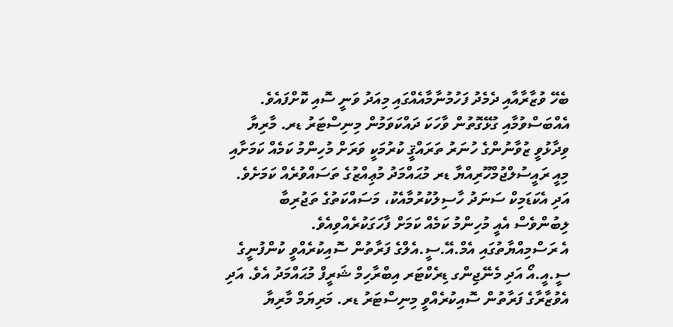ބެހޭ ވުޒާރާއާއި ދެމެދު ފަހުމުނާމާއެއްގައި މިއަދު ވަނީ ސޮއި ކޮށްފައެވެ. އެއްބަސްވުމާއި ގުޅޭގޮތުން ވާހަކަ ދައްކަވަމުން މިނިސްޓަރު ޑރ. މާރިޔާ ވިދާޅުވީ ޒުވާނުންގެ ހުނަރު ތަރައްޤީ ކުރުމަކީ ވަރަށް މުހިންމު ކަމެއް ކަމަށާއި މިއީ ރައީސުލްޖުމްހޫރިއްޔާ ޑރ މުޙައްމަދު މުޢިއްޒުގެ ތަސައްވުރެއް ކަމަށެވެ. އަދި އެކަޑަމިކް ސަނަދު ހާސިލުކުރުމާއެކު، މަސައްކަތުގެ ތަޖުރިބާ ލިބުންވެސް އެއީ މުހިންމު ކަމެއް ކަމަށް ފާހަގަކުރެއްވިއެވެ.
އެ ރަސްމިއްޔާތުގައި އެމް.އޭ.ސީ.އެލްގެ ފަރާތުން ސޮއިކުރެއްވީ ކުންފުނީގެ ސީ.އީ.އޯ އަދި މެނޭޖިންގ ޑިރެކްޓަރ އިބްރާހިމް ޝަރީފް މުޙައްމަދު އެވެ. އަދި އެވުޒާރާގެ ފަރާތުން ސޮއިކުރެއްވީ މިނިސްޓަރު ޑރ. މަރިޔަމް މާރިޔާ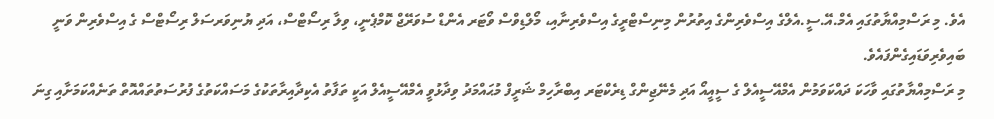އެވެ. މި ރަސްމިއްޔާތުގައި އެމް.އޭ.ސީ.އެލްގެ އިސްވެރިންގެ އިތުރުން މިނިސްޓްރީގެ އިސްވެރިނާއި، މޯލްޑިވްސް ވޯޓަރ އެންޑް ސުވަރޭޖް ކޮމްޕެނީ، ވިލާ ރިސޯޓްސް، އަދި ޔުނިވަރސަލް ރިސޯޓްސް ގެ އިސްވެރިން ވަނީ ބައިވެރިވަޑައިގެންފައެވެ.
މި ރަސްމިއްޔާތުގައި ވާހަކަ ދައްކަވަމުން އެމްއޭސީއެލް ގެ ސީއީއޯ އަދި މެނޭޖިންގް ޑިރެކްޓަރ އިބްރާހިމް ޝަރީފް މުޙައްމަދު ވިދާޅުވީ އެމްއޭސީއެލް އަކީ ތަފާތު އެކިދާއިރާތަކުގެ މަސައްކަތުގެ ފުރުސަތުތައްއޮތް ތަނެއްކަމަށާއި ގިނަ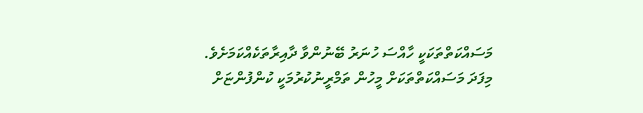މަސައްކަތްތަކަކީ ހާއްސަ ހުނަރު ބޭނުންވާ ދާއިރާތަކެއްކަމަށެވެ.
މިފަދަ މަސައްކަތްތަކަށް މީހުން ތަމްރީނުކުރުމަކީ ކުންފުންޏަށް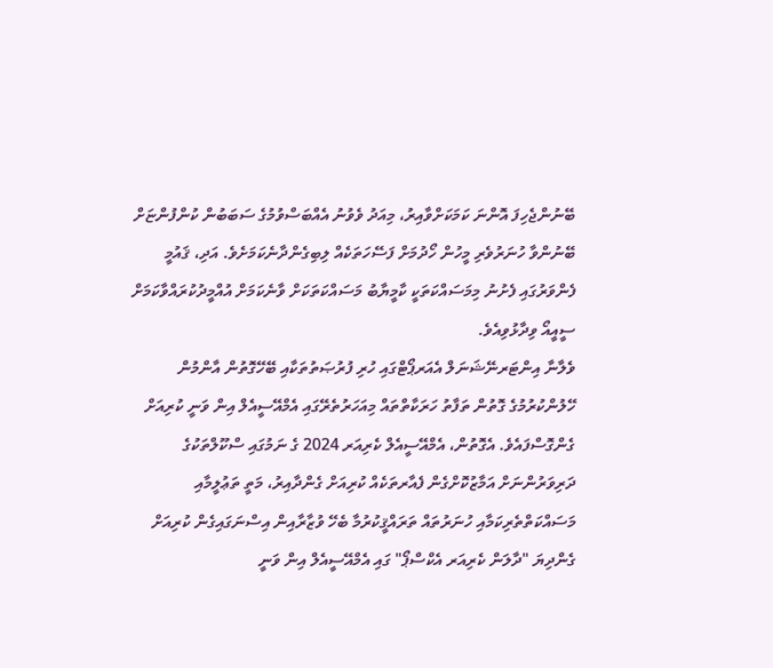ބޭނުންޖެހިފަ އޮންނަ ކަމަކަށްވާއިރު، މިއަދު ވެވުނު އެއްބަސްވުމުގެ ސަބަބުން ކުންފުންޏަށް ބޭނުންވާ ހުނަރުވެރި މީހުން ހޯދުމަށް ފަސޭހަތަކެއް ލިބިގެންދާނެކަމަށެވެ. އަދި، ޤައުމީ ފެންވަރުގައި ފެށުނު މިމަސައްކަތަކީ ކާމީޔާބު މަސައްކަތަކަށް ވާނެކަމަށް އުއްމީދުކުރައްވާކަމަށް ސީއީއޯ ވިދާޅުވިއެވެ.
ވެލާނާ އިންޓަރނޭޝަނަލް އެއަރޕޯޓްގައި ހުރި ފުރުޞަތުތަކާއި ބޭހޭގޮތުން އާންމުން ހޭލުންކުރުމުގެ ގޮތުން ތަފާތު ހަރަކާތްތައް މިއަހަރުތެރޭގައި އެމްއޭސީއެލް އިން ވަނީ ކުރިއަށް ގެންގޮސްފައެވެ. އެގޮތުން، އެމްއޭސީއެލް ކެރިއަރ 2024 ގެ ނަމުގައި ސްކޫލްތަކުގެ ދަރިވަރުންނަށް އަމާޒުކޮށްގެން ފެއާރތަކެއް ކުރިއަށް ގެންދާއިރު، މަތީ ތަޢުލީމާއި މަސައްކަތްތެރިކަމާއި ހުނަރުތައް ތަރައްޤީކުރުމާ ބެހޭ ވުޒާރާއިން އިސްނަގައިގެން ކުރިއަށް ގެންދިޔަ "ދާލަން ކެރިއަރ އެކްސްޕޯ" ގައި އެމްއޭސީއެލް އިން ވަނީ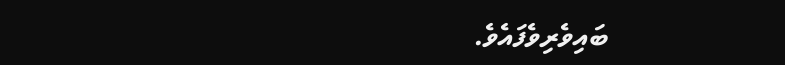ބައިވެރިވެފައެވެ.